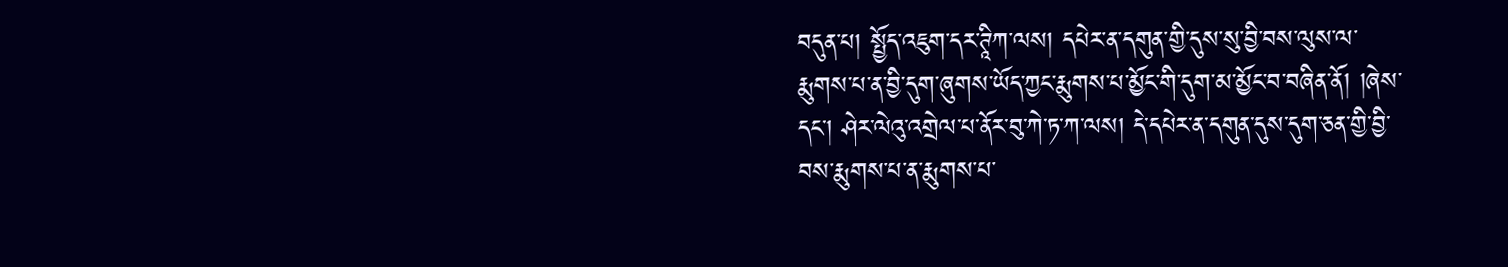བདུན་པ། སྤྱོད་འཇུག་དར་ཊཱིཀ་ལས། དཔེར་ན་དགུན་གྱི་དུས་སུ་བྱི་བས་ལུས་ལ་རྨུགས་པ་ན་བྱི་དུག་ཞུགས་ཡོད་ཀྱང་རྨུགས་པ་མྱོང་གི་དུག་མ་མྱོང་བ་བཞིན་ནོ། །ཞེས་དང་། ཤེར་ལེའུ་འགྲེལ་པ་ནོར་བུ་ཀེ་ཏ་ཀ་ལས། དེ་དཔེར་ན་དགུན་དུས་དུག་ཅན་གྱི་བྱི་བས་རྨུགས་པ་ན་རྨུགས་པ་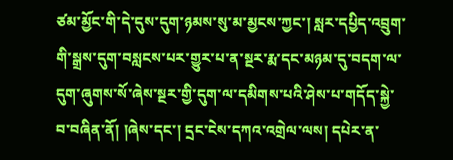ཙམ་མྱོང་གི་དེ་དུས་དུག་ཉམས་སུ་མ་མྱངས་ཀྱང་། སླར་དཔྱིད་འབྲུག་གི་སྒྲས་དུག་བསླངས་པར་གྱུར་པ་ན་སྔར་རྨ་དང་མཉམ་དུ་བདག་ལ་དུག་ཞུགས་སོ་ཞེས་སྔར་གྱི་དུག་ལ་དམིགས་པའི་ཤེས་པ་གདོད་སྐྱེ་བ་བཞིན་ནོ། །ཞེས་དང་། དྲང་ངེས་དཀའ་འགྲེལ་ལས། དཔེར་ན་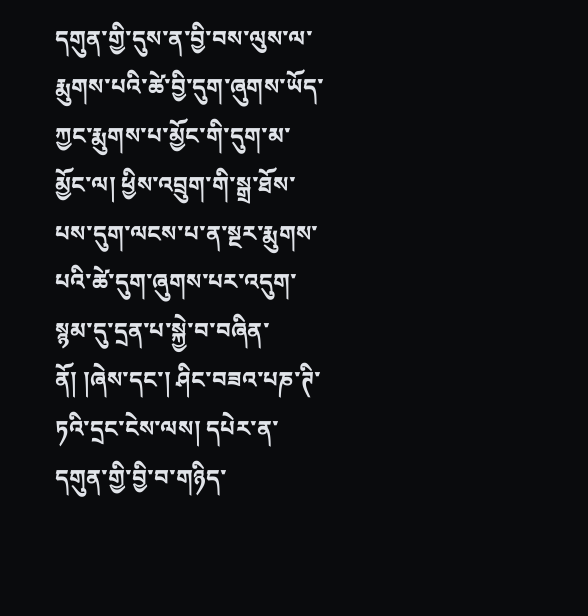དགུན་གྱི་དུས་ན་བྱི་བས་ལུས་ལ་རྨུགས་པའི་ཚེ་བྱི་དུག་ཞུགས་ཡོད་ཀྱང་རྨུགས་པ་མྱོང་གི་དུག་མ་མྱོང་ལ། ཕྱིས་འབྲུག་གི་སྒྲ་ཐོས་པས་དུག་ལངས་པ་ན་སྔར་རྨུགས་པའི་ཚེ་དུག་ཞུགས་པར་འདུག་སྙམ་དུ་དྲན་པ་སྐྱེ་བ་བཞིན་ནོ། །ཞེས་དང་། ཤིང་བཟའ་པཎ་ཊི་ཏའི་དྲང་ངེས་ལས། དཔེར་ན་དགུན་གྱི་བྱི་བ་གཉིད་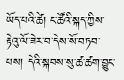ཡོད་པའི་ཚེ། ང་ཚོའི་སྐད་ཀྱིས་རྟེའུ་ལོ་ཟེར་བ་དེས་སོ་བཏབ་པས། དེའི་སྐབས་སུ་ཚ་ཚག་བྱུང་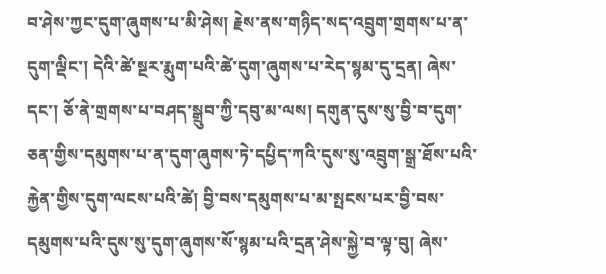བ་ཤེས་ཀྱང་དུག་ཞུགས་པ་མི་ཤེས། རྗེས་ནས་གཉིད་སད་འབྲུག་གྲགས་པ་ན་དུག་ལྡིང་། དེའི་ཚེ་སྔར་རྨུག་པའི་ཚེ་དུག་ཞུགས་པ་རེད་སྙམ་དུ་དྲན། ཞེས་དང་། ཅོ་ནེ་གྲགས་པ་བཤད་སྒྲུབ་ཀྱི་དབུ་མ་ལས། དགུན་དུས་སུ་བྱི་བ་དུག་ཅན་གྱིས་དམུགས་པ་ན་དུག་ཞུགས་ཏེ་དཔྱིད་ཀའི་དུས་སུ་འབྲུག་སྒྲ་ཐོས་པའི་རྐྱེན་གྱིས་དུག་ལངས་པའི་ཚེ། བྱི་བས་དམུགས་པ་མ་སྤངས་པར་བྱི་བས་དམུགས་པའི་དུས་སུ་དུག་ཞུགས་སོ་སྙམ་པའི་དྲན་ཤེས་སྐྱེ་བ་ལྟ་བུ། ཞེས་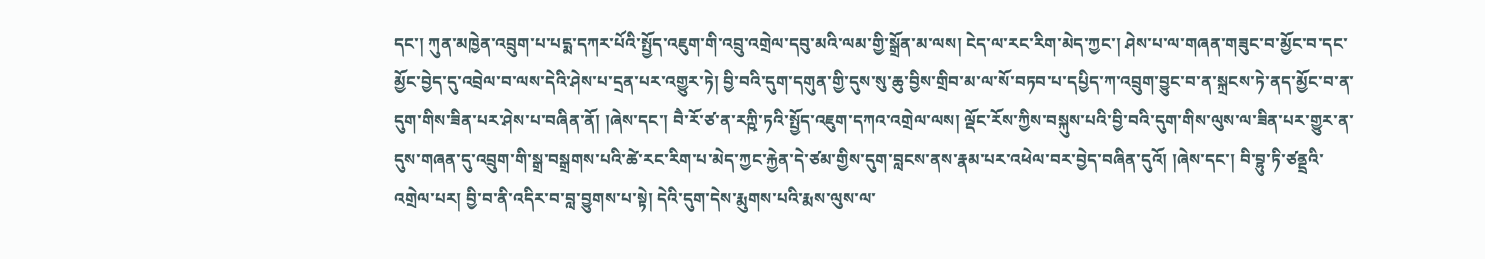དང་། ཀུན་མཁྱེན་འབྲུག་པ་པདྨ་དཀར་པོའི་སྤྱོད་འཇུག་གི་འབྲུ་འགྲེལ་དབུ་མའི་ལམ་གྱི་སྒྲོན་མ་ལས། ངེད་ལ་རང་རིག་མེད་ཀྱང་། ཤེས་པ་ལ་གཞན་གཟུང་བ་མྱོང་བ་དང་མྱོང་བྱེད་དུ་འབྲེལ་བ་ལས་དེའི་ཤེས་པ་དྲན་པར་འགྱུར་ཏེ། བྱི་བའི་དུག་དགུན་གྱི་དུས་སུ་ཆུ་བྱིས་གྲིབ་མ་ལ་སོ་བཏབ་པ་དཔྱིད་ཀ་འབྲུག་བྱུང་བ་ན་སྐྲངས་ཏེ་ནད་མྱོང་བ་ན་དུག་གིས་ཟིན་པར་ཤེས་པ་བཞིན་ནོ། །ཞེས་དང་། བཻ་རོ་ཙ་ན་རཀྵི་ཏའི་སྤྱོད་འཇུག་དཀའ་འགྲེལ་ལས། ལྡོང་རོས་ཀྱིས་བསྐུས་པའི་བྱི་བའི་དུག་གིས་ལུས་ལ་ཟིན་པར་གྱུར་ན་དུས་གཞན་དུ་འབྲུག་གི་སྒྲ་བསྒྲགས་པའི་ཚེ་རང་རིག་པ་མེད་ཀྱང་རྐྱེན་དེ་ཙམ་གྱིས་དུག་བླངས་ནས་རྣམ་པར་འཕེལ་བར་བྱེད་བཞིན་དུའོ། །ཞེས་དང་། བི་བྷུ་ཏི་ཙནྡྲའི་འགྲེལ་པར། བྱི་བ་ནི་འདིར་བ་བླ་བྱུགས་པ་སྟེ། དེའི་དུག་དེས་རྨུགས་པའི་རྨས་ལུས་ལ་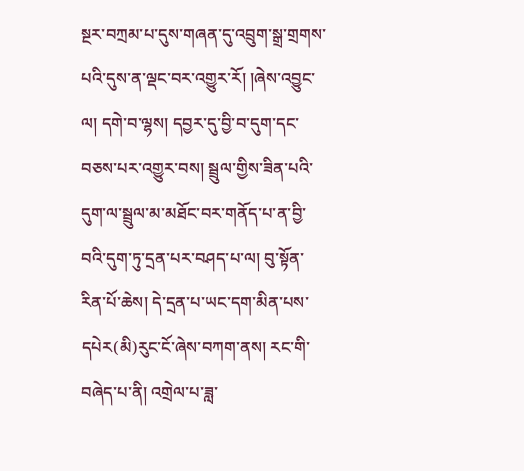སྔར་བཀྲམ་པ་དུས་གཞན་དུ་འབྲུག་སྒྲ་གྲགས་པའི་དུས་ན་ལྡང་བར་འགྱུར་རོ། །ཞེས་འབྱུང་ལ། དགེ་བ་ལྷས། དབྱར་དུ་བྱི་བ་དུག་དང་བཅས་པར་འགྱུར་བས། སྦྲུལ་གྱིས་ཟིན་པའི་དུག་ལ་སྦྲུལ་མ་མཐོང་བར་གནོད་པ་ན་བྱི་བའི་དུག་ཏུ་དྲན་པར་བཤད་པ་ལ། བུ་སྟོན་རིན་པོ་ཆེས། དེ་དྲན་པ་ཡང་དག་མིན་པས་དཔེར(མི)རུང་ངོ་ཞེས་བཀག་ནས། རང་གི་བཞེད་པ་ནི། འགྲེལ་པ་ཟླ་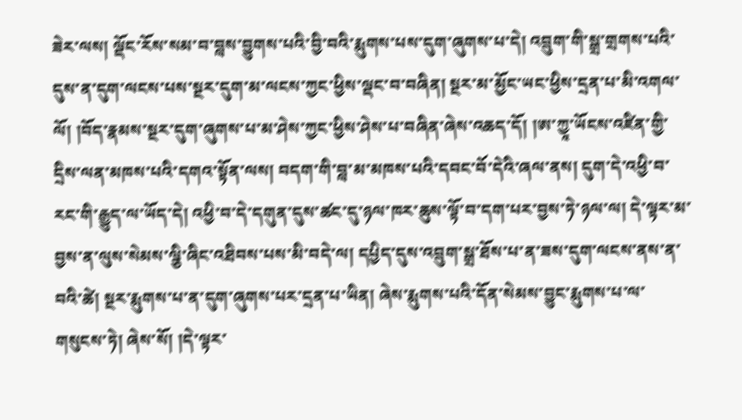ཟེར་ལས། ལྡོང་རོས་སམ་བ་བླས་བྱུགས་པའི་བྱི་བའི་རྨུགས་པས་དུག་ཞུགས་པ་དེ། འབྲུག་གི་སྒྲ་གྲགས་པའི་དུས་ན་དུག་ལངས་པས་སྔར་དུག་མ་ལངས་ཀྱང་ཕྱིས་ལྡང་བ་བཞིན། སྔར་མ་མྱོང་ཡང་ཕྱིས་དྲན་པ་མི་འགལ་ལོ། །བོད་རྣམས་སྔར་དུག་ཞུགས་པ་མ་ཤེས་ཀྱང་ཕྱིས་ཤེས་པ་བཞིན་ཞེས་འཆད་དོ། །ཨ་ཀྱཱ་ཡོངས་འཛིན་གྱི་དྲིས་ལན་མཁས་པའི་དགའ་སྟོན་ལས། བདག་གི་བླ་མ་མཁས་པའི་དབང་བོ་དེའི་ཞལ་ནས། དུག་དེ་འཕྱི་བ་རང་གི་རྒྱུད་ལ་ཡོད་དེ། འཕྱི་བ་དེ་དགུན་དུས་ཚང་དུ་ཉལ་ཁར་ཆུས་ལྟོ་བ་དག་པར་བྱས་ཏེ་ཉལ་ལ། དེ་ལྟར་མ་བྱས་ན་ལུས་སེམས་ལྕི་ཞིང་འཐིབས་པས་མི་བདེ་ལ། དཔྱིད་དུས་འབྲུག་སྒྲ་ཐོས་པ་ན་ཟས་དུག་ལངས་ནས་ན་བའི་ཚེ། སྔར་རྨུགས་པ་ན་དུག་ཞུགས་པར་དྲན་པ་ཡིན། ཞེས་རྨུགས་པའི་དོན་སེམས་བྱུང་རྨུགས་པ་ལ་གསུངས་ཏེ། ཞེས་སོ། །དེ་ལྟར་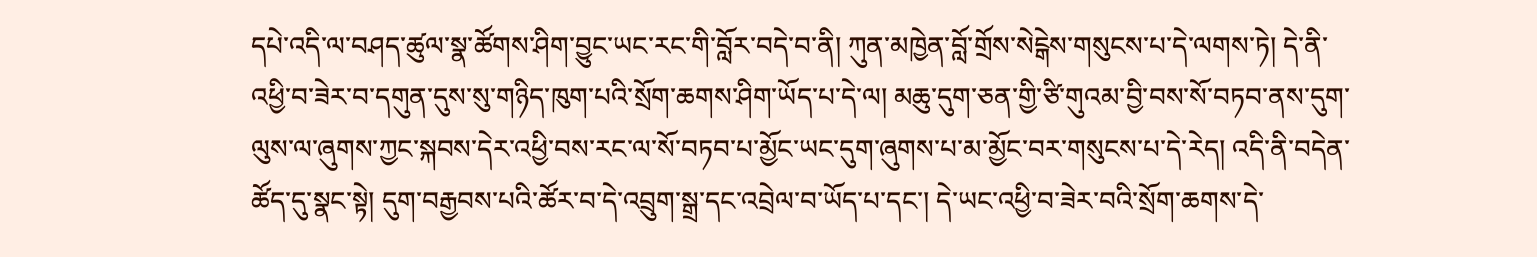དཔེ་འདི་ལ་བཤད་ཚུལ་སྣ་ཚོགས་ཤིག་བྱུང་ཡང་རང་གི་བློར་བདེ་བ་ནི། ཀུན་མཁྱེན་བློ་གྲོས་སེངྒེས་གསུངས་པ་དེ་ལགས་ཏེ། དེ་ནི་འཕྱི་བ་ཟེར་བ་དགུན་དུས་སུ་གཉིད་ཁུག་པའི་སྲོག་ཆགས་ཤིག་ཡོད་པ་དེ་ལ། མཆུ་དུག་ཅན་གྱི་ཙི་གུའམ་བྱི་བས་སོ་བཏབ་ནས་དུག་ལུས་ལ་ཞུགས་ཀྱང་སྐབས་དེར་འཕྱི་བས་རང་ལ་སོ་བཏབ་པ་མྱོང་ཡང་དུག་ཞུགས་པ་མ་མྱོང་བར་གསུངས་པ་དེ་རེད། འདི་ནི་བདེན་ཚོད་དུ་སྣང་སྟེ། དུག་བརྒྱབས་པའི་ཚོར་བ་དེ་འབྲུག་སྒྲ་དང་འབྲེལ་བ་ཡོད་པ་དང་། དེ་ཡང་འཕྱི་བ་ཟེར་བའི་སྲོག་ཆགས་དེ་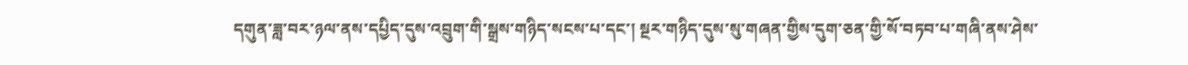དགུན་ཟླ་བར་ཉལ་ནས་དཔྱིད་དུས་འབྲུག་གི་སྒྲས་གཉིད་སངས་པ་དང་། སྔར་གཉིད་དུས་སུ་གཞན་གྱིས་དུག་ཅན་གྱི་སོ་བཏབ་པ་གཞི་ནས་ཤེས་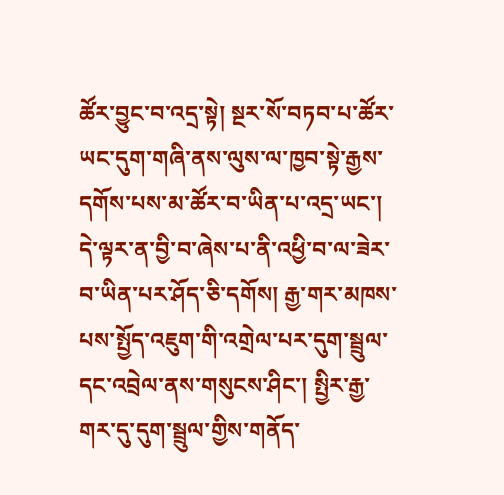ཚོར་བྱུང་བ་འདྲ་སྟེ། སྔར་སོ་བཏབ་པ་ཚོར་ཡང་དུག་གཞི་ནས་ལུས་ལ་ཁྱབ་སྟེ་རྒྱས་དགོས་པས་མ་ཚོར་བ་ཡིན་པ་འདྲ་ཡང་། དེ་ལྟར་ན་བྱི་བ་ཞེས་པ་ནི་འཕྱི་བ་ལ་ཟེར་བ་ཡིན་པར་ཤོད་ཅི་དགོས། རྒྱ་གར་མཁས་པས་སྤྱོད་འཇུག་གི་འགྲེལ་པར་དུག་སྦྲུལ་དང་འབྲེལ་ནས་གསུངས་ཤིང་། སྤྱིར་རྒྱ་གར་དུ་དུག་སྦྲུལ་གྱིས་གནོད་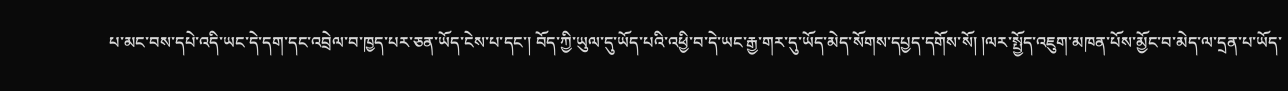པ་མང་བས་དཔེ་འདི་ཡང་དེ་དག་དང་འབྲེལ་བ་ཁྱད་པར་ཅན་ཡོད་ངེས་པ་དང་། བོད་ཀྱི་ཡུལ་དུ་ཡོད་པའི་འཕྱི་བ་དེ་ཡང་རྒྱ་གར་དུ་ཡོད་མེད་སོགས་དཔྱད་དགོས་སོ། །ལར་སྤྱོད་འཇུག་མཁན་པོས་མྱོང་བ་མེད་ལ་དྲན་པ་ཡོད་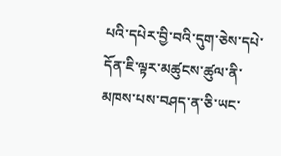པའི་དཔེར་བྱི་བའི་དུག་ཅེས་དཔེ་དོན་ཇི་ལྟར་མཚུངས་ཚུལ་ནི་མཁས་པས་བཤད་ན་ཅི་ཡང་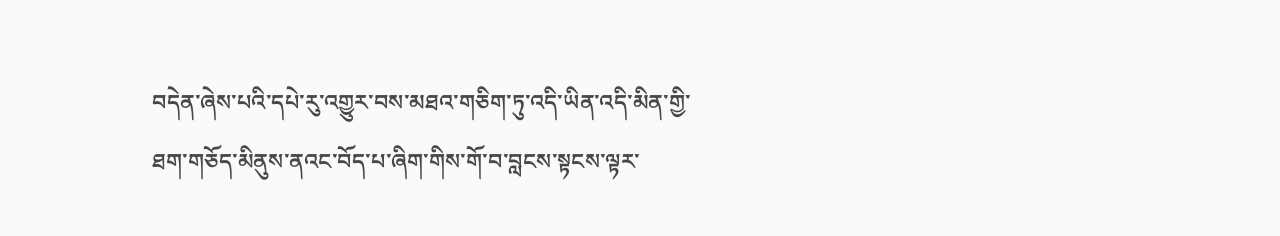བདེན་ཞེས་པའི་དཔེ་རུ་འགྱུར་བས་མཐའ་གཅིག་ཏུ་འདི་ཡིན་འདི་མིན་གྱི་ཐག་གཅོད་མིནུས་ནའང་བོད་པ་ཞིག་གིས་གོ་བ་བླངས་སྟངས་ལྟར་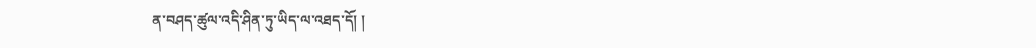ན་བཤད་ཚུལ་འདི་ཤིན་ཏུ་ཡིད་ལ་འཐད་དོ། །